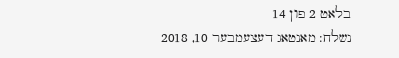בלאט 2 פון 14
נשלח: מאנטאג דעצעמבער 10, 2018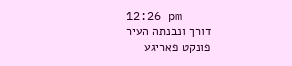12:26 pm
דורך ונבנתה העיר
פונקט פאריגע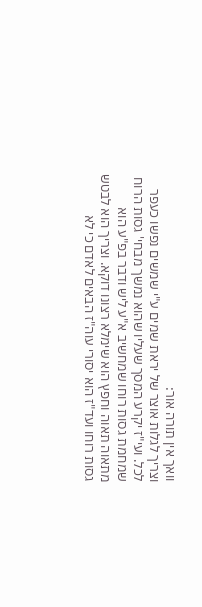וואך אין תורה אור:
וצריך לגלות אוצר של יראת שמים ע"י שמשים נפשו כעפר לכל. ועי"ז יקרע המסך שעליו שהוא נמשך מבחי' גסות הרוח שמחמת גסות רוחו שמחשיב א"ע ליש ודבר בפ"ע הוא מתאוה תאוה וחפץ הוא שימלא רצונו דוקא. וצריך הוא לבטש גסות רוחו ועד"ז הוא יסורי עוה"ז הבאים לאדם כי לא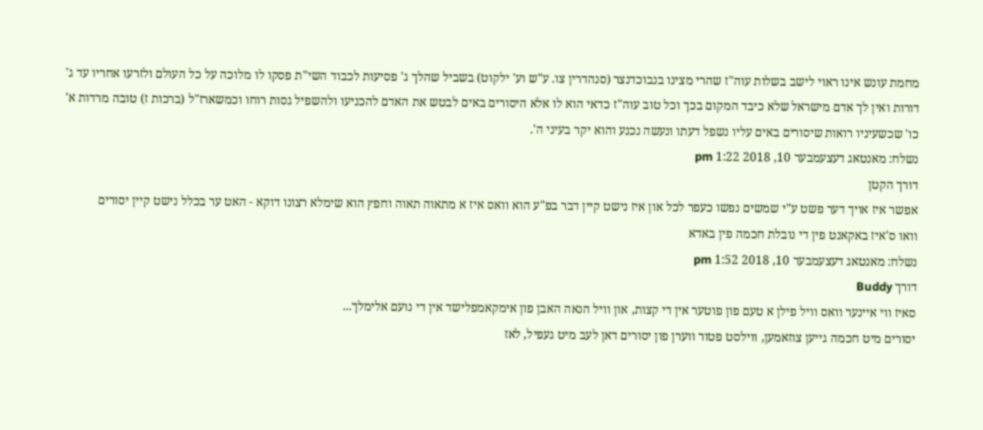מחמת עונש אינו ראוי לישב בשלות עוה"ז שהרי מצינו בנבוכדנצר (סנהדרין צו. ע"ש וע' ילקוט) בשביל שהלך ג' פסיעות לכבוד השי"ת פסקו לו מלוכה על כל העולם ולזרעו אחריו עד ג' דורות ואין לך אדם מישראל שלא כיבד המקום בכך וכל טוב עוה"ז כדאי הוא לו אלא היסורים באים לבטש את האדם להכניעו ולהשפיל גסות רוחו וכמשארז"ל (ברכות ז) טובה מרדות א' כו' שכשעיניו רואות שיסורים באים עליו נשפל דעתו ונעשה נכנע והוא יקר בעיני ה'.
נשלח: מאנטאג דעצעמבער 10, 2018 1:22 pm
דורך הקטן
אפשר איז אויך דער פשט ע"י שמשים נפשו כעפר לכל און איז נישט קיין דבר בפ"ע הוא וואס איז א מתאוה תאוה וחפץ הוא שימלא רצונו דוקא - האט ער בכלל נישט קיין יסורים
וואו ס'איז באקאנט פין די נובלת חכמה פין באדא
נשלח: מאנטאג דעצעמבער 10, 2018 1:52 pm
דורך Buddy
סאיז ווי איינער וואס וויל פילן א טעם פון פוטער אין די קצות, און וויל הנאה האבן פון אימקאמפלישד אין די נועם אלימלך...
יסורים מיט חכמה גייען צוזאמען, ווילסט פטור ווערן פון יסורים דאן לעב מיט געפיל, לאז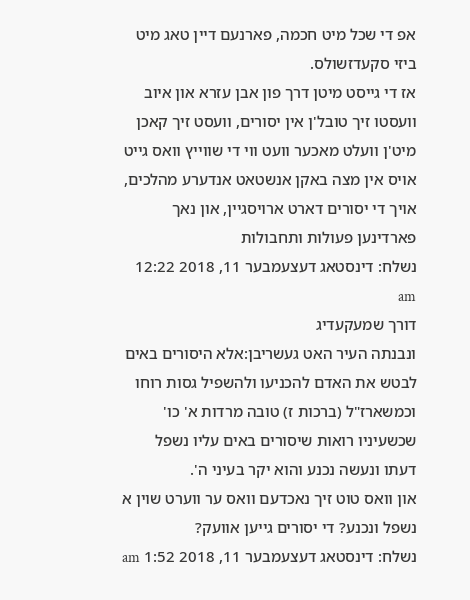אפ די שכל מיט חכמה, פארנעם דיין טאג מיט ביזי סקעדזשולס.
אז די גייסט מיטן דרך פון אבן עזרא און איוב וועסטו זיך טובל'ן אין יסורים, וועסט זיך קאכן מיט'ן וועלט מאכער וועט ווי די שווייץ וואס גייט אויס אין מצה באקן אנשטאט אנדערע מהלכים, אויך די יסורים דארט ארויסגיין, און נאך פארדינען פעולות ותחבולות
נשלח: דינסטאג דעצעמבער 11, 2018 12:22 am
דורך שמעקעדיג
ונבנתה העיר האט געשריבן:אלא היסורים באים לבטש את האדם להכניעו ולהשפיל גסות רוחו וכמשארז"ל (ברכות ז) טובה מרדות א' כו' שכשעיניו רואות שיסורים באים עליו נשפל דעתו ונעשה נכנע והוא יקר בעיני ה'.
און וואס טוט זיך נאכדעם וואס ער ווערט שוין א נשפל ונכנע? די יסורים גייען אוועק?
נשלח: דינסטאג דעצעמבער 11, 2018 1:52 am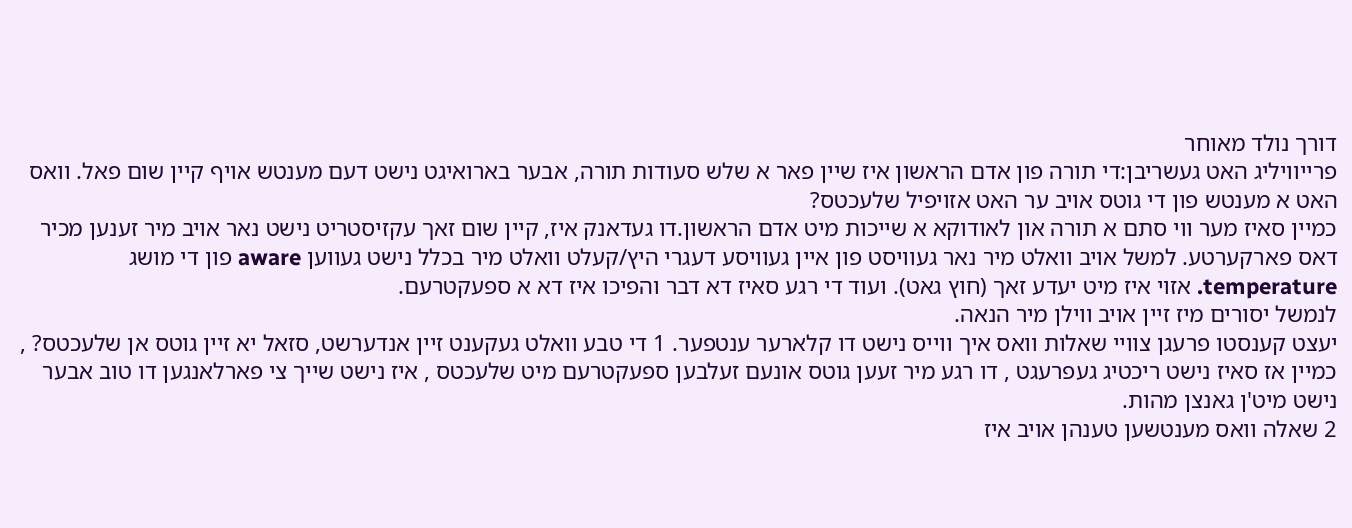דורך נולד מאוחר
פרייוויליג האט געשריבן:די תורה פון אדם הראשון איז שיין פאר א שלש סעודות תורה, אבער בארואיגט נישט דעם מענטש אויף קיין שום פאל. וואס האט א מענטש פון די גוטס אויב ער האט אזויפיל שלעכטס?
כמיין סאיז מער ווי סתם א תורה און לאודוקא א שייכות מיט אדם הראשון.דו געדאנק איז, קיין שום זאך עקזיסטריט נישט נאר אויב מיר זענען מכיר דאס פארקערטע. למשל אויב וואלט מיר נאר געוויסט פון איין געוויסע דעגרי היץ/קעלט וואלט מיר בכלל נישט געווען aware פון די מושג temperature. אזוי איז מיט יעדע זאך (חוץ גאט). ועוד די רגע סאיז דא דבר והפיכו איז דא א ספעקטרעם.
לנמשל יסורים מיז זיין אויב ווילן מיר הנאה.
יעצט קענסטו פרעגן צוויי שאלות וואס איך ווייס נישט דו קלארער ענטפער. 1 די טבע וואלט געקענט זיין אנדערשט, סזאל יא זיין גוטס אן שלעכטס? , כמיין אז סאיז נישט ריכטיג געפרעגט , דו רגע מיר זעען גוטס אונעם זעלבען ספעקטרעם מיט שלעכטס , איז נישט שייך צי פארלאנגען דו טוב אבער נישט מיט'ן גאנצן מהות.
2 שאלה וואס מענטשען טענהן אויב איז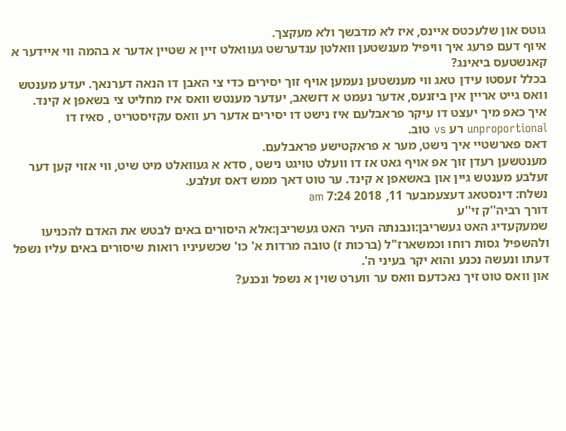גוטס און שלעכטס איינס, איז לא מדבשך ולא מעקצך.
איוף דעם פרעג איך וויפיל מענשטען וואלטן ענדערשט געוואלט זיין א שטיין אדער א בהמה ווי איידער א קאנשטעס ביאינג?
בכלל זעסטו עידן טאג ווי מענשטען נעמען אויף זוך יסירים כדי צי האבן דו הנאה דערנאך. יעדע מענטש וואס גייט אריין אין ביזנעס, אדער נעמט א דזשאב, יעדער מענטש וואס איז מחליט צי בשאפן א קינד.
איך כאפ מיך יעצט דו עיקר פראבלעם איז נישט דו יסירים אדער רע וואס עקזיסטריט , סאיז דו unproportional רע vs טוב.
דאס פארשטיי איך נישט, מער א פראקטישע פראבלעם.
מענטשען רעדן זוך אפ אויף גאט אז דו וועלט טויגט נישט , סדא א געוואלט מיט שיט, ווי אזוי קען דער זעלבע מענטש גיין און באשאפן א קינד. ער טוט דאך ממש דאס זעלבע.
נשלח: דינסטאג דעצעמבער 11, 2018 7:24 am
דורך רביה''ק זי''ע
שמעקעדיג האט געשריבן:ונבנתה העיר האט געשריבן:אלא היסורים באים לבטש את האדם להכניעו ולהשפיל גסות רוחו וכמשארז"ל (ברכות ז) טובה מרדות א' כו' שכשעיניו רואות שיסורים באים עליו נשפל דעתו ונעשה נכנע והוא יקר בעיני ה'.
און וואס טוט זיך נאכדעם וואס ער ווערט שוין א נשפל ונכנע?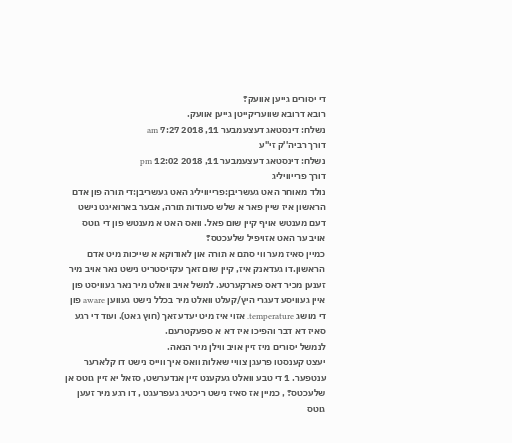די יסורים גייען אוועק?
רובא דרובא שוועריקייטן גייען אוועק.
נשלח: דינסטאג דעצעמבער 11, 2018 7:27 am
דורך רביה''ק זי''ע
נשלח: דינסטאג דעצעמבער 11, 2018 12:02 pm
דורך פרייוויליג
נולד מאוחר האט געשריבן:פרייוויליג האט געשריבן:די תורה פון אדם הראשון איז שיין פאר א שלש סעודות תורה, אבער בארואיגט נישט דעם מענטש אויף קיין שום פאל. וואס האט א מענטש פון די גוטס אויב ער האט אזויפיל שלעכטס?
כמיין סאיז מער ווי סתם א תורה און לאודוקא א שייכות מיט אדם הראשון.דו געדאנק איז, קיין שום זאך עקזיסטריט נישט נאר אויב מיר זענען מכיר דאס פארקערטע. למשל אויב וואלט מיר נאר געוויסט פון איין געוויסע דעגרי היץ/קעלט וואלט מיר בכלל נישט געווען aware פון די מושג temperature. אזוי איז מיט יעדע זאך (חוץ גאט). ועוד די רגע סאיז דא דבר והפיכו איז דא א ספעקטרעם.
לנמשל יסורים מיז זיין אויב ווילן מיר הנאה.
יעצט קענסטו פרעגן צוויי שאלות וואס איך ווייס נישט דו קלארער ענטפער. 1 די טבע וואלט געקענט זיין אנדערשט, סזאל יא זיין גוטס אן שלעכטס? , כמיין אז סאיז נישט ריכטיג געפרעגט , דו רגע מיר זעען גוטס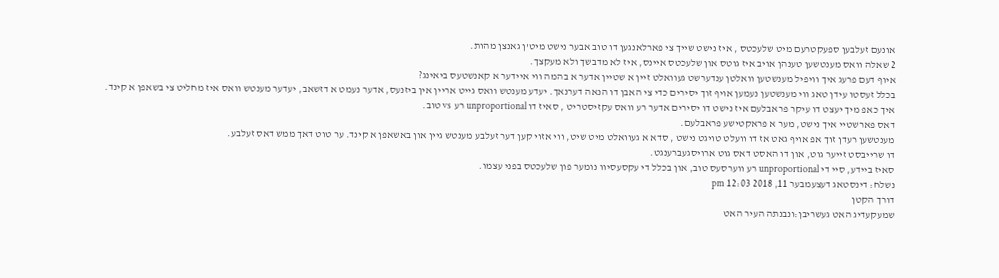אונעם זעלבען ספעקטרעם מיט שלעכטס , איז נישט שייך צי פארלאנגען דו טוב אבער נישט מיט'ן גאנצן מהות.
2 שאלה וואס מענטשען טענהן אויב איז גוטס און שלעכטס איינס, איז לא מדבשך ולא מעקצך.
איוף דעם פרעג איך וויפיל מענשטען וואלטן ענדערשט געוואלט זיין א שטיין אדער א בהמה ווי איידער א קאנשטעס ביאינג?
בכלל זעסטו עידן טאג ווי מענשטען נעמען אויף זוך יסירים כדי צי האבן דו הנאה דערנאך. יעדע מענטש וואס גייט אריין אין ביזנעס, אדער נעמט א דזשאב, יעדער מענטש וואס איז מחליט צי בשאפן א קינד.
איך כאפ מיך יעצט דו עיקר פראבלעם איז נישט דו יסירים אדער רע וואס עקזיסטריט , סאיז דו unproportional רע vs טוב.
דאס פארשטיי איך נישט, מער א פראקטישע פראבלעם.
מענטשען רעדן זוך אפ אויף גאט אז דו וועלט טויגט נישט , סדא א געוואלט מיט שיט, ווי אזוי קען דער זעלבע מענטש גיין און באשאפן א קינד. ער טוט דאך ממש דאס זעלבע.
דו שרייבסט זייער גוט, און דו האסט דאס גוט ארויסגעברענגט.
סאיז ביידע, סיי די unproportional רע ווערסעס טוב, און בכלל די עקסעסיוו נומער פון שלעכטס בפני עצמו.
נשלח: דינסטאג דעצעמבער 11, 2018 12:03 pm
דורך הקטן
שמעקעדיג האט געשריבן:ונבנתה העיר האט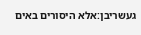געשריבן:אלא היסורים באים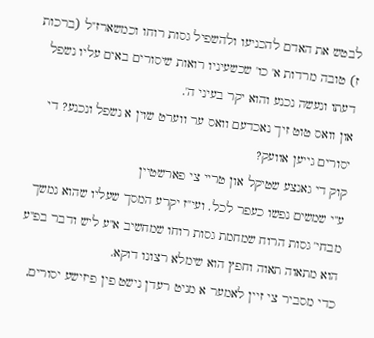לבטש את האדם להכניעו ולהשפיל גסות רוחו וכמשארז"ל (ברכות ז) טובה מרדות א' כו' שכשעיניו רואות שיסורים באים עליו נשפל דעתו ונעשה נכנע והוא יקר בעיני ה'.
און וואס טוט זיך נאכדעם וואס ער ווערט שוין א נשפל ונכנע? די יסורים גייען אוועק?
קוק די גאנצע שטיקל און טריי צי פארשטיין
ע"י שמשים נפשו כעפר לכל. ועי"ז יקרע המסך שעליו שהוא נמשך מבחי' גסות הרוח שמחמת גסות רוחו שמחשיב א"ע ליש ודבר בפ"ע הוא מתאוה תאוה וחפץ הוא שימלא רצונו דוקא.
כדי מסביר צי זיין לאמער א מניט רעדן נישט פין פיזישע יסורים,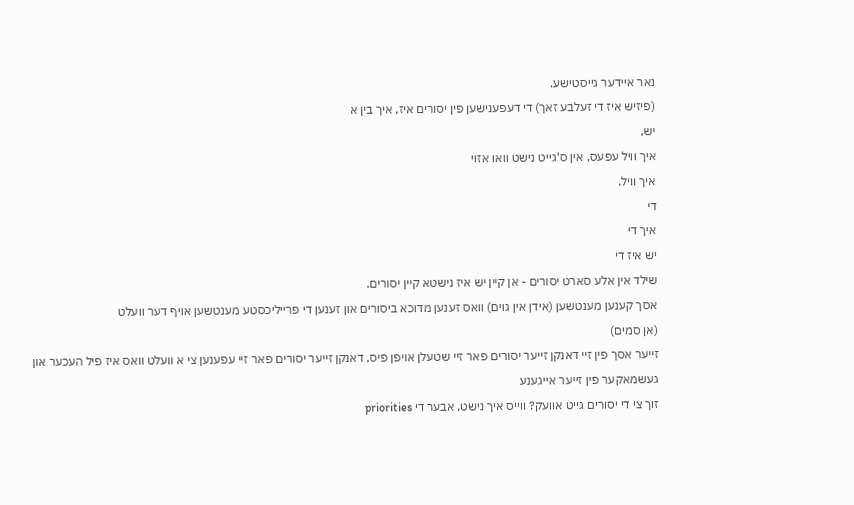נאר איידער גייסטישע.
(פיזיש איז די זעלבע זאך) די דעפענישען פין יסורים איז, איך בין א
יש,
איך וויל עפעס, אין ס'גייט נישט וואו אזוי
איך וויל.
די
איך די
יש איז די
שילד אין אלע סארט יסורים - אן קיין יש איז נישטא קיין יסורים.
אסך קענען מענטשען (אידן אין גוים) וואס זענען מדוכא ביסורים און זענען די פרייליכסטע מענטשען אויף דער וועלט
(אן סמים)
זייער אסך פין זיי דאנקן זייער יסורים פאר זיי שטעלן אויפן פיס, דאנקן זייער יסורים פאר זיי עפענען צי א וועלט וואס איז פיל העכער און געשמאקער פין זייער אייגענע
זוך צי די יסורים גייט אוועק? ווייס איך נישט, אבער די priorities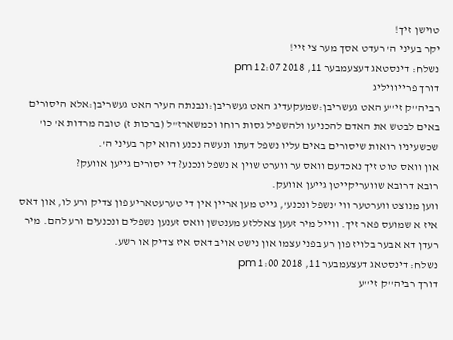טוישן זיך!
יקר בעיני ה' רעדט אסך מער צי זיי!
נשלח: דינסטאג דעצעמבער 11, 2018 12:07 pm
דורך פרייוויליג
רביה''ק זי''ע האט געשריבן:שמעקעדיג האט געשריבן:ונבנתה העיר האט געשריבן:אלא היסורים באים לבטש את האדם להכניעו ולהשפיל גסות רוחו וכמשארז"ל (ברכות ז) טובה מרדות א' כו' שכשעיניו רואות שיסורים באים עליו נשפל דעתו ונעשה נכנע והוא יקר בעיני ה'.
און וואס טוט זיך נאכדעם וואס ער ווערט שוין א נשפל ונכנע? די יסורים גייען אוועק?
רובא דרובא שוועריקייטן גייען אוועק.
ווען מנוצט ווערטער ווי 'נשפל ונכנע', גייט מען אריין אין די טערעטאריע פון צדיק ורע לו, און דאס איז א שמועס פאר זיך. ווייל מיר זעען צאללזע מענטשן וואס זענען נשפלים ונכנעים ורע להם. מיר רעדן דא אבער בלויז פון רע בפני עצמו און נישט אויב דאס איז צדיק או רשע.
נשלח: דינסטאג דעצעמבער 11, 2018 1:00 pm
דורך רביה''ק זי''ע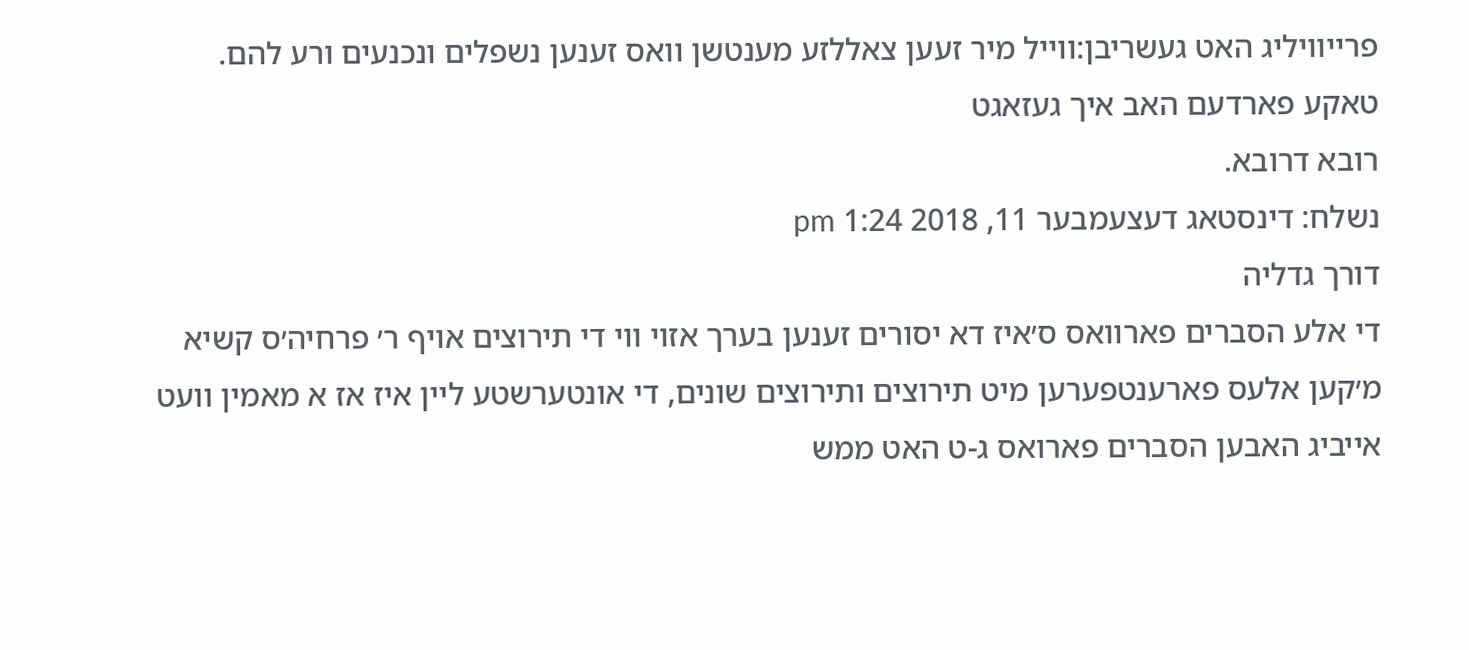פרייוויליג האט געשריבן:ווייל מיר זעען צאללזע מענטשן וואס זענען נשפלים ונכנעים ורע להם.
טאקע פארדעם האב איך געזאגט
רובא דרובא.
נשלח: דינסטאג דעצעמבער 11, 2018 1:24 pm
דורך גדליה
די אלע הסברים פארוואס ס׳איז דא יסורים זענען בערך אזוי ווי די תירוצים אויף ר׳ פרחיה׳ס קשיא
מ׳קען אלעס פארענטפערען מיט תירוצים ותירוצים שונים, די אונטערשטע ליין איז אז א מאמין וועט אייביג האבען הסברים פארואס ג-ט האט ממש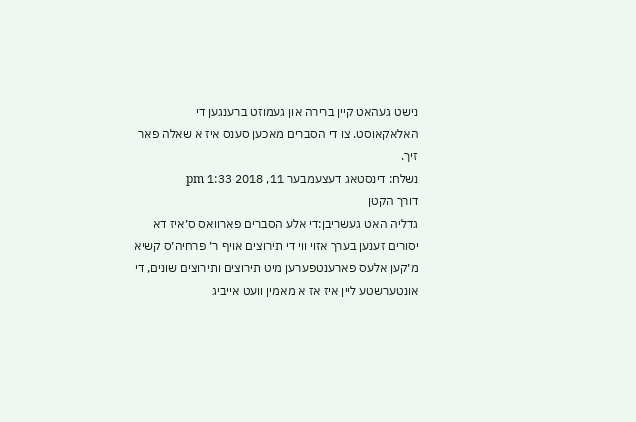נישט געהאט קיין ברירה און געמוזט ברענגען די האלאקאוסט. צו די הסברים מאכען סענס איז א שאלה פאר זיך.
נשלח: דינסטאג דעצעמבער 11, 2018 1:33 pm
דורך הקטן
גדליה האט געשריבן:די אלע הסברים פארוואס ס׳איז דא יסורים זענען בערך אזוי ווי די תירוצים אויף ר׳ פרחיה׳ס קשיא
מ׳קען אלעס פארענטפערען מיט תירוצים ותירוצים שונים, די אונטערשטע ליין איז אז א מאמין וועט אייביג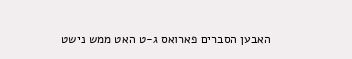האבען הסברים פארואס ג-ט האט ממש נישט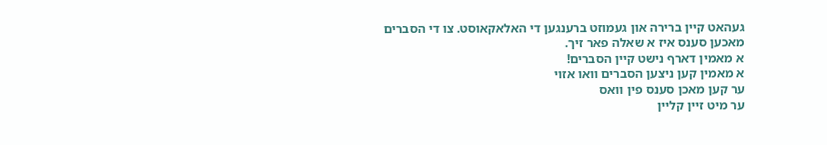געהאט קיין ברירה און געמוזט ברענגען די האלאקאוסט. צו די הסברים מאכען סענס איז א שאלה פאר זיך.
א מאמין דארף נישט קיין הסברים!
א מאמין קען ניצען הסברים וואו אזוי
ער קען מאכן סענס פין וואס
ער מיט זיין קליין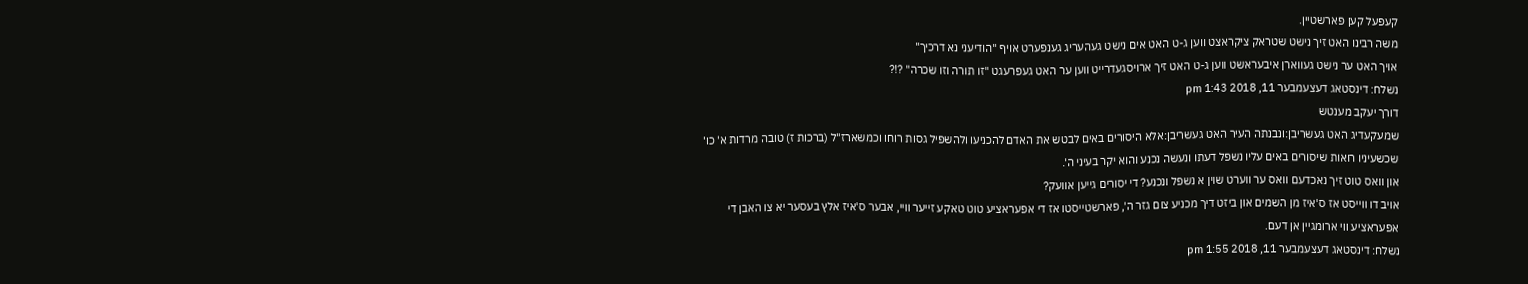קעפעל קען פארשטיין.
משה רבינו האט זיך נישט שטראק ציקראצט ווען ג-ט האט אים נישט געהעריג גענפערט אויף "הודיעני נא דרכיך"
אויך האט ער נישט געווארן איבעראשט ווען ג-ט האט זיך ארויסגעדרייט ווען ער האט געפרעגט "זו תורה וזו שכרה" ?!?
נשלח: דינסטאג דעצעמבער 11, 2018 1:43 pm
דורך יעקב מענטש
שמעקעדיג האט געשריבן:ונבנתה העיר האט געשריבן:אלא היסורים באים לבטש את האדם להכניעו ולהשפיל גסות רוחו וכמשארז"ל (ברכות ז) טובה מרדות א' כו' שכשעיניו רואות שיסורים באים עליו נשפל דעתו ונעשה נכנע והוא יקר בעיני ה'.
און וואס טוט זיך נאכדעם וואס ער ווערט שוין א נשפל ונכנע? די יסורים גייען אוועק?
אויב דו ווייסט אז ס'איז מן השמים און ביזט דיך מכניע צום גזר ה', פארשטייסטו אז די אפעראציע טוט טאקע זייער וויי, אבער ס'איז אלץ בעסער יא צו האבן די אפעראציע ווי ארומגיין אן דעם.
נשלח: דינסטאג דעצעמבער 11, 2018 1:55 pm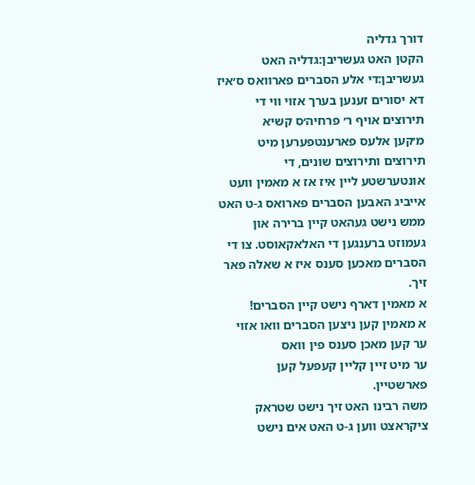דורך גדליה
הקטן האט געשריבן:גדליה האט געשריבן:די אלע הסברים פארוואס ס׳איז דא יסורים זענען בערך אזוי ווי די תירוצים אויף ר׳ פרחיה׳ס קשיא
מ׳קען אלעס פארענטפערען מיט תירוצים ותירוצים שונים, די אונטערשטע ליין איז אז א מאמין וועט אייביג האבען הסברים פארואס ג-ט האט ממש נישט געהאט קיין ברירה און געמוזט ברענגען די האלאקאוסט. צו די הסברים מאכען סענס איז א שאלה פאר זיך.
א מאמין דארף נישט קיין הסברים!
א מאמין קען ניצען הסברים וואו אזוי
ער קען מאכן סענס פין וואס
ער מיט זיין קליין קעפעל קען פארשטיין.
משה רבינו האט זיך נישט שטראק ציקראצט ווען ג-ט האט אים נישט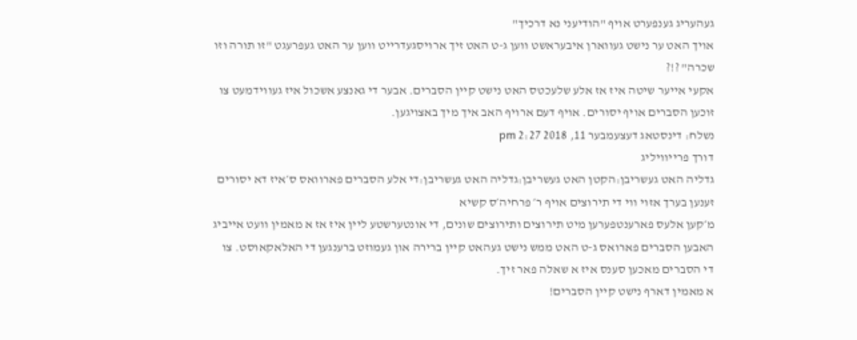געהעריג גענפערט אויף "הודיעני נא דרכיך"
אויך האט ער נישט געווארן איבעראשט ווען ג-ט האט זיך ארויסגעדרייט ווען ער האט געפרעגט "זו תורה וזו שכרה" ?!?
אקעי אייער שיטה איז אז אלע שלעכטס האט נישט קיין הסברים. אבער די גאנצע אשכול איז געווידמעט צו זוכען הסברים אויף יסורים. אויף דעם ארויף האב איך מיך באצויגען.
נשלח: דינסטאג דעצעמבער 11, 2018 2:27 pm
דורך פרייוויליג
גדליה האט געשריבן:הקטן האט געשריבן:גדליה האט געשריבן:די אלע הסברים פארוואס ס׳איז דא יסורים זענען בערך אזוי ווי די תירוצים אויף ר׳ פרחיה׳ס קשיא
מ׳קען אלעס פארענטפערען מיט תירוצים ותירוצים שונים, די אונטערשטע ליין איז אז א מאמין וועט אייביג האבען הסברים פארואס ג-ט האט ממש נישט געהאט קיין ברירה און געמוזט ברענגען די האלאקאוסט. צו די הסברים מאכען סענס איז א שאלה פאר זיך.
א מאמין דארף נישט קיין הסברים!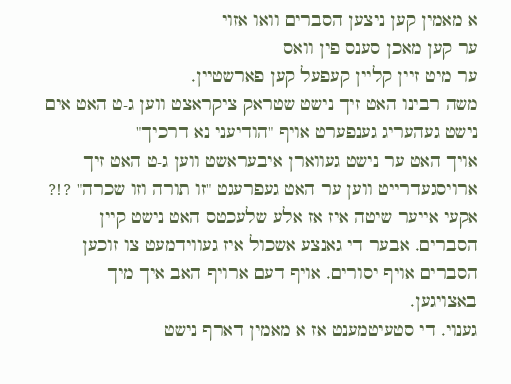א מאמין קען ניצען הסברים וואו אזוי
ער קען מאכן סענס פין וואס
ער מיט זיין קליין קעפעל קען פארשטיין.
משה רבינו האט זיך נישט שטראק ציקראצט ווען ג-ט האט אים נישט געהעריג גענפערט אויף "הודיעני נא דרכיך"
אויך האט ער נישט געווארן איבעראשט ווען ג-ט האט זיך ארויסגעדרייט ווען ער האט געפרעגט "זו תורה וזו שכרה" ?!?
אקעי אייער שיטה איז אז אלע שלעכטס האט נישט קיין הסברים. אבער די גאנצע אשכול איז געווידמעט צו זוכען הסברים אויף יסורים. אויף דעם ארויף האב איך מיך באצויגען.
גענוי. די סטעיטמענט אז א מאמין דארף נישט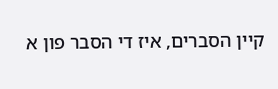קיין הסברים, איז די הסבר פון א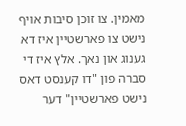מאמין. צו זוכן סיבות אויף נישט צו פארשטיין איז דא גענוג און נאך. אלץ איז די סברה פון "דו קענסט דאס נישט פארשטיין" דער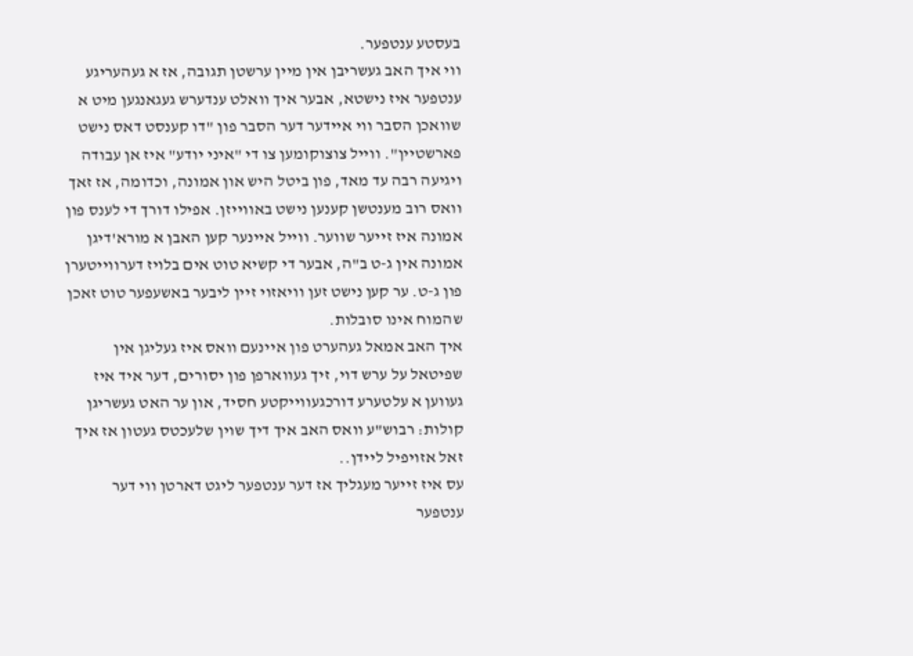בעסטע ענטפער.
ווי איך האב געשריבן אין מיין ערשטן תגובה, אז א געהעריגע ענטפער איז נישטא, אבער איך וואלט ענדערש געגאנגען מיט א שוואכן הסבר ווי איידער דער הסבר פון "דו קענסט דאס נישט פארשטיין". ווייל צוצוקומען צו די "איני יודע" איז אן עבודה ויגיעה רבה עד מאד, פון ביטל היש און אמונה, וכדומה, אז זאך וואס רוב מענטשן קענען נישט באווייזן. אפילו דורך די לענס פון אמונה איז זייער שווער. ווייל איינער קען האבן א מורא'דיגן אמונה אין ג-ט ב"ה, אבער די קשיא טוט אים בלויז דערווייטערן פון ג-ט. ער קען נישט זען וויאזוי זיין ליבער באשעפער טוט זאכן שהמוח אינו סובלות.
איך האב אמאל געהערט פון איינעם וואס איז געליגן אין שפיטאל על ערש דוי, זיך געווארפן פון יסורים, דער איד איז געווען א עלטערע דורכגעווייקטע חסיד, און ער האט געשריגן קולות: רבוש"ע וואס האב איך דיך שוין שלעכטס געטון אז איך זאל אזויפיל ליידן..
עס איז זייער מעגליך אז דער ענטפער ליגט דארטן ווי דער ענטפער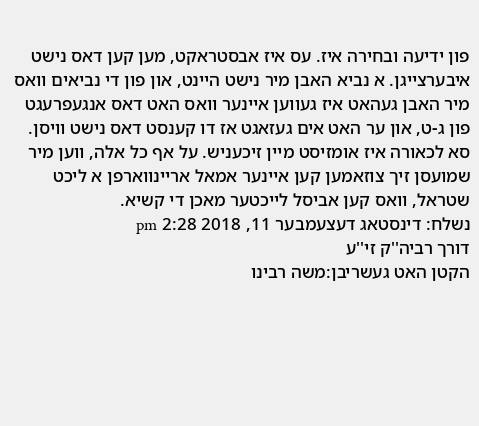פון ידיעה ובחירה איז. עס איז אבסטראקט, מען קען דאס נישט איבערצייגן. א נביא האבן מיר נישט היינט, און פון די נביאים וואס מיר האבן געהאט איז געווען איינער וואס האט דאס אנגעפרעגט פון ג-ט, און ער האט אים געזאגט אז דו קענסט דאס נישט וויסן. סא לכאורה איז אומזיסט מיין זיכעניש. על אף כל אלה, ווען מיר שמועסן זיך צוזאמען קען איינער אמאל אריינווארפן א ליכט שטראל, וואס קען אביסל לייכטער מאכן די קשיא.
נשלח: דינסטאג דעצעמבער 11, 2018 2:28 pm
דורך רביה''ק זי''ע
הקטן האט געשריבן:משה רבינו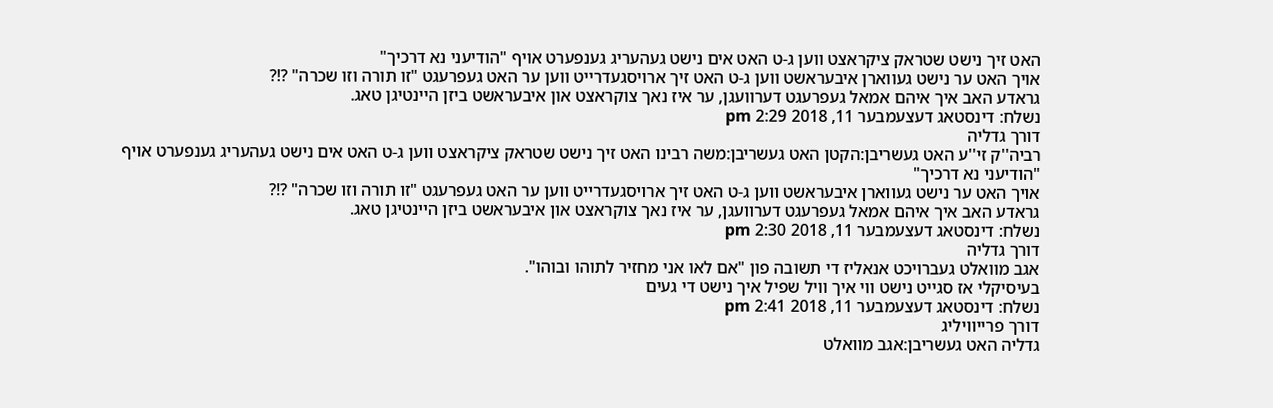האט זיך נישט שטראק ציקראצט ווען ג-ט האט אים נישט געהעריג גענפערט אויף "הודיעני נא דרכיך"
אויך האט ער נישט געווארן איבעראשט ווען ג-ט האט זיך ארויסגעדרייט ווען ער האט געפרעגט "זו תורה וזו שכרה" ?!?
גראדע האב איך איהם אמאל געפרעגט דערוועגן, ער איז נאך צוקראצט און איבעראשט ביזן היינטיגן טאג.
נשלח: דינסטאג דעצעמבער 11, 2018 2:29 pm
דורך גדליה
רביה''ק זי''ע האט געשריבן:הקטן האט געשריבן:משה רבינו האט זיך נישט שטראק ציקראצט ווען ג-ט האט אים נישט געהעריג גענפערט אויף "הודיעני נא דרכיך"
אויך האט ער נישט געווארן איבעראשט ווען ג-ט האט זיך ארויסגעדרייט ווען ער האט געפרעגט "זו תורה וזו שכרה" ?!?
גראדע האב איך איהם אמאל געפרעגט דערוועגן, ער איז נאך צוקראצט און איבעראשט ביזן היינטיגן טאג.
נשלח: דינסטאג דעצעמבער 11, 2018 2:30 pm
דורך גדליה
אגב מוואלט געברויכט אנאליז די תשובה פון "אם לאו אני מחזיר לתוהו ובוהו".
בעיסיקלי אז סגייט נישט ווי איך וויל שפיל איך נישט די געים
נשלח: דינסטאג דעצעמבער 11, 2018 2:41 pm
דורך פרייוויליג
גדליה האט געשריבן:אגב מוואלט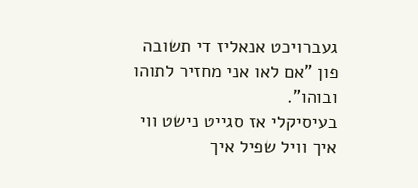געברויכט אנאליז די תשובה פון "אם לאו אני מחזיר לתוהו ובוהו".
בעיסיקלי אז סגייט נישט ווי איך וויל שפיל איך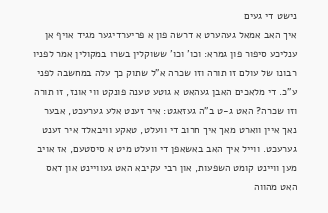נישט די געים
איך האב אמאל געהערט א דרשה פון א פריערדיגער מגיד אויף אן ענליכע סיפור פון גמרא: וכו' וכו' ששוקלין בשרו במקולין אמר לפניו רבונו של עולם זו תורה וזו שכרה א"ל שתוק כך עלה במחשבה לפני ע"כ. די מלאכים האבן געהאט א גוטע טענה פונקט ווי אונז, זו תורה וזו שכרה? האט ג-ט ב"ה געזאגט: איר זענט אלע גערעכט, אבער נאך איין ווארט מאך איך חרוב די וועלט, טאקע וויבאלד איר זענט גערעכט. ווייל איך האב באשאפן די וועלט מיט א סיסטעם, אז אויב מען וויינט קומט השפעות, און רבי עקיבא האט געוויינט און דאס האט מהווה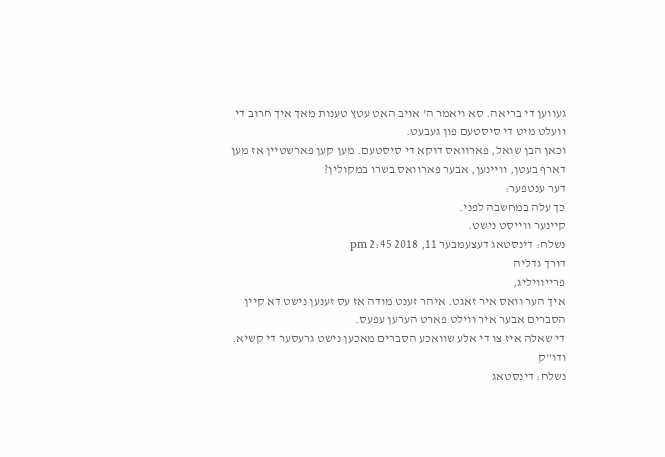געווען די בריאה. סא ויאמר ה' אויב האט עטץ טענות מאך איך חרוב די וועלט מיט די סיסטעם פון געבעט.
וכאן הבן שואל, פארוואס דוקא די סיסטעם. מען קען פארשטיין אז מען דארף בעטן, וויינען, אבער פארוואס בשרו במקולין?
דער ענטפער:
כך עלה במחשבה לפני.
קיינער ווייסט נישט.
נשלח: דינסטאג דעצעמבער 11, 2018 2:45 pm
דורך גדליה
פרייוויליג,
איך הער וואס איר זאגט. איהר זענט מודה אז עס זענען נישט דא קיין הסברים אבער איר ווילט פארט הערען עפעס.
די שאלה איז צו די אלע שוואכע הסברים מאכען נישט גרעסער די קשיא. ודו"ק
נשלח: דינסטאג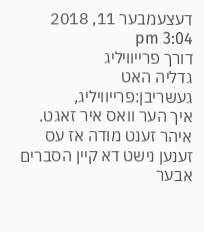דעצעמבער 11, 2018 3:04 pm
דורך פרייוויליג
גדליה האט געשריבן:פרייוויליג,
איך הער וואס איר זאגט. איהר זענט מודה אז עס זענען נישט דא קיין הסברים אבער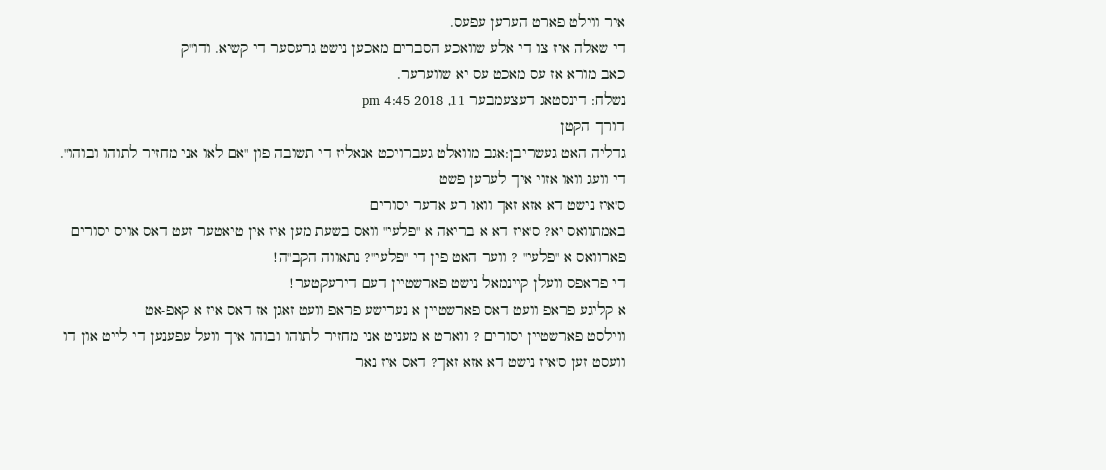איר ווילט פארט הערען עפעס.
די שאלה איז צו די אלע שוואכע הסברים מאכען נישט גרעסער די קשיא. ודו"ק
כאב מורא אז עס מאכט עס יא שווערער.
נשלח: דינסטאג דעצעמבער 11, 2018 4:45 pm
דורך הקטן
גדליה האט געשריבן:אגב מוואלט געברויכט אנאליז די תשובה פון "אם לאו אני מחזיר לתוהו ובוהו".
די וועג וואו אזוי איך לערען פשט
ס'איז נישט דא אזא זאך וואו רע אדער יסורים
באמתוואס יא? ס'איז דא א בריאה א "פלעי" וואס בשעת מען איז אין טיאטער זעט דאס אויס יסורים
פארוואס א "פלעי" ? ווער האט פין די "פלעי"? נתאווה הקב"ה!
די פראפס וועלן קיינמאל נישט פארשטיין דעם דירעקטער!
א קליגע פראפ וועט דאס פארשטיין א נערישע פראפ וועט זאגן אז דאס איז א קאפ-אט
ווילסט פארשטיין יסורים ? ווארט א מעניט אני מחזיר לתוהו ובוהו איך וועל עפענען די לייט און דו וועסט זען ס'איז נישט דא אזא זאך? דאס איז נאר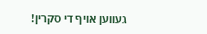געווען אויף די סקרין!